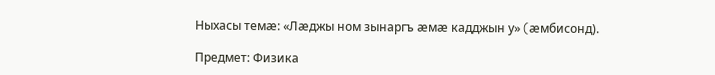Ныхасы темæ: «Лæджы ном зынаргъ æмæ кадджын у» (æмбисонд).

Предмет: Физика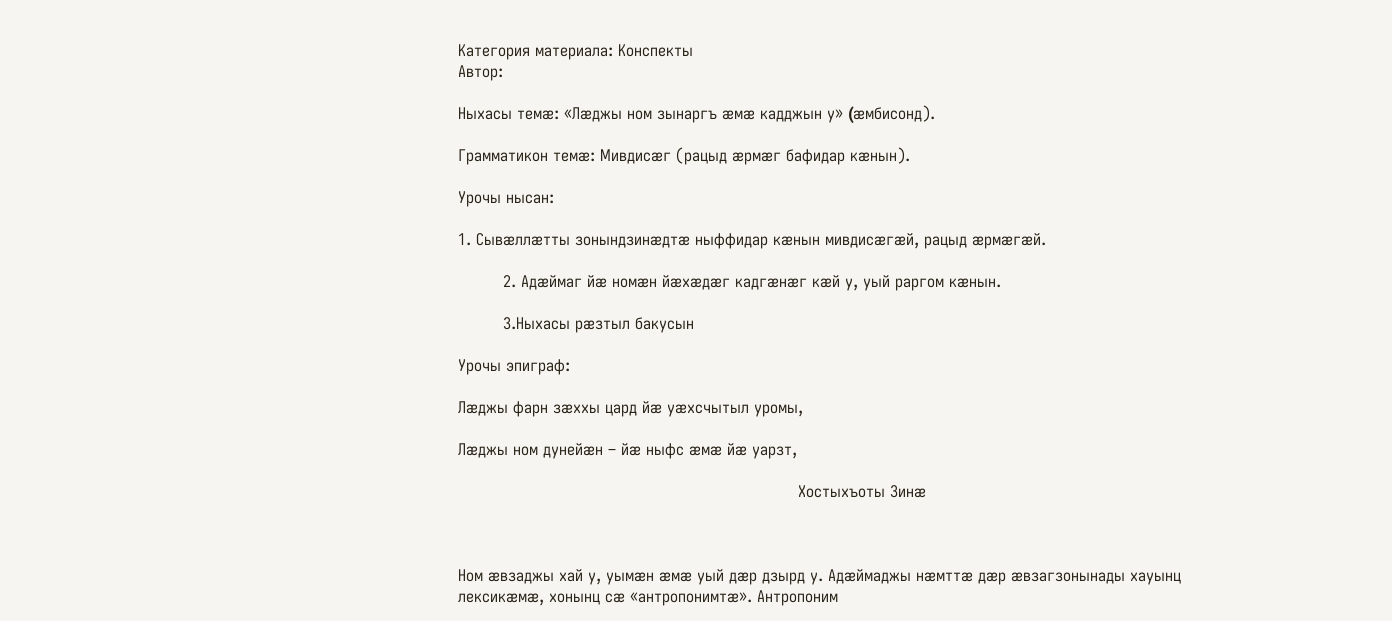Категория материала: Конспекты
Автор:

Ныхасы темæ: «Лæджы ном зынаргъ æмæ кадджын у» (æмбисонд).

Грамматикон темæ: Мивдисæг (рацыд æрмæг бафидар кæнын).

Урочы нысан:

1. Сывæллæтты зонындзинæдтæ ныффидар кæнын мивдисæгæй, рацыд æрмæгæй.

         2. Адæймаг йæ номæн йæхæдæг кадгæнæг кæй у, уый раргом кæнын.

         3.Ныхасы рæзтыл бакусын

Урочы эпиграф:

Лæджы фарн зæххы цард йæ уæхсчытыл уромы,

Лæджы ном дунейæн – йæ ныфс æмæ йæ уарзт,

                                                                    Хостыхъоты Зинæ



Ном æвзаджы хай у, уымæн æмæ уый дæр дзырд у. Адæймаджы нæмттæ дæр æвзагзонынады хауынц лексикæмæ, хонынц сæ «антропонимтæ». Антропоним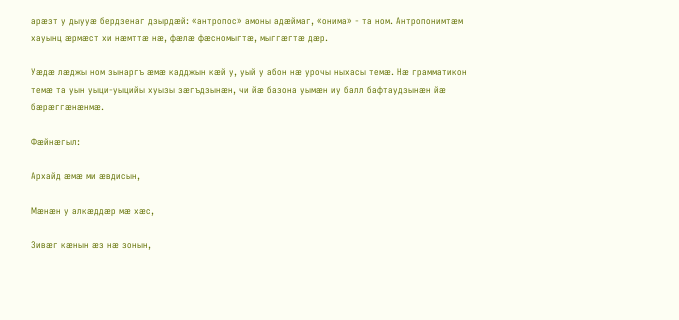арæзт у дыууæ бердзенаг дзырдæй: «антропос» амоны адæймаг, «онима» - та ном. Антропонимтæм хауынц æрмæст хи нæмттæ нæ, фæлæ фæсномыгтæ, мыггæгтæ дæр.

Уæдæ лæджы ном зынаргъ æмæ кадджын кæй у, уый у абон нæ урочы ныхасы темæ. Нæ грамматикон темæ та уын уыци-уыцийы хуызы зæгъдзынæн, чи йæ базона уымæн иу балл бафтаудзынæн йæ бæрæггæнæнмæ.

Фæйнæгыл:

Архайд æмæ ми æвдисын,

Мæнæн у алкæддæр мæ хæс,

Зивæг кæнын æз нæ зонын,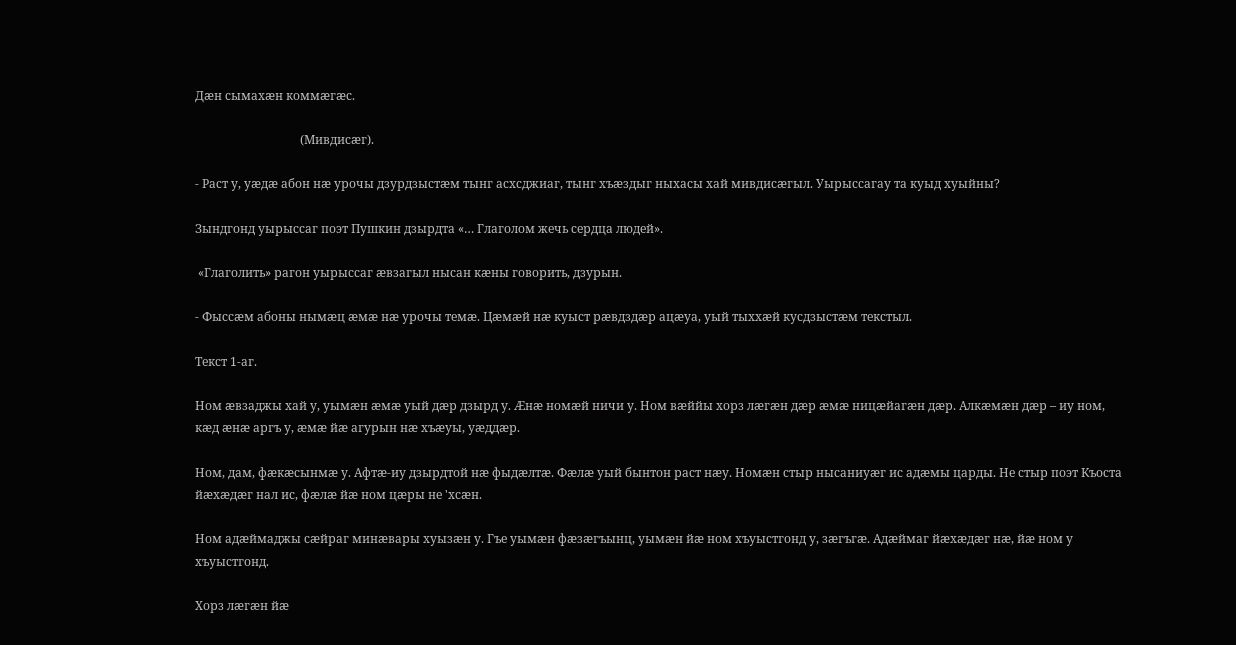Дæн сымахæн коммæгæс.

                                   (Мивдисæг).

- Раст у, уæдæ абон нæ урочы дзурдзыстæм тынг асхсджиаг, тынг хъæздыг ныхасы хай мивдисæгыл. Уырыссагау та куыд хуыйны?

Зындгонд уырыссаг поэт Пушкин дзырдта «… Глаголом жечь сердца людей».

 «Глаголить» рагон уырыссаг æвзагыл нысан кæны говорить, дзурын.

- Фыссæм абоны нымæц æмæ нæ урочы темæ. Цæмæй нæ куыст рæвдздæр ацæуа, уый тыххæй кусдзыстæм текстыл.

Текст 1-аг.

Ном æвзаджы хай у, уымæн æмæ уый дæр дзырд у. Æнæ номæй ничи у. Ном вæййы хорз лæгæн дæр æмæ ницæйагæн дæр. Алкæмæн дæр – иу ном, кæд æнæ аргъ у, æмæ йæ агурын нæ хъæуы, уæддæр.

Ном, дам, фæкæсынмæ у. Афтæ-иу дзырдтой нæ фыдæлтæ. Фæлæ уый бынтон раст нæу. Номæн стыр нысаниуæг ис адæмы царды. Не стыр поэт Къоста йæхæдæг нал ис, фæлæ йæ ном цæры не 'хсæн.

Ном адæймаджы сæйраг минæвары хуызæн у. Гъе уымæн фæзæгъынц, уымæн йæ ном хъуыстгонд у, зæгъгæ. Адæймаг йæхæдæг нæ, йæ ном у хъуыстгонд.

Хорз лæгæн йæ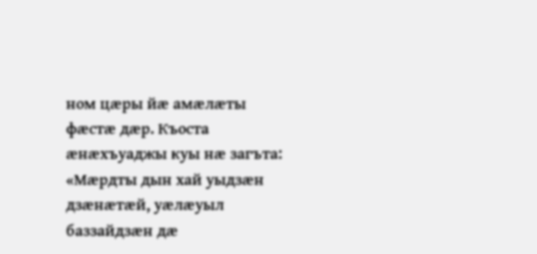ном цæры йæ амæлæты фæстæ дæр. Къоста æнæхъуаджы куы нæ загъта: «Мæрдты дын хай уыдзæн дзæнæтæй, уæлæуыл баззайдзæн дæ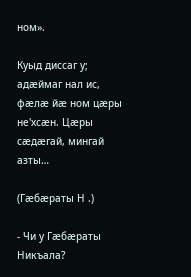ном».

Куыд диссаг у; адæймаг нал ис, фæлæ йæ ном цæры не'хсæн. Цæры сæдæгай, мингай азты…

(Гæбæраты Н .)

- Чи у Гæбæраты Никъала?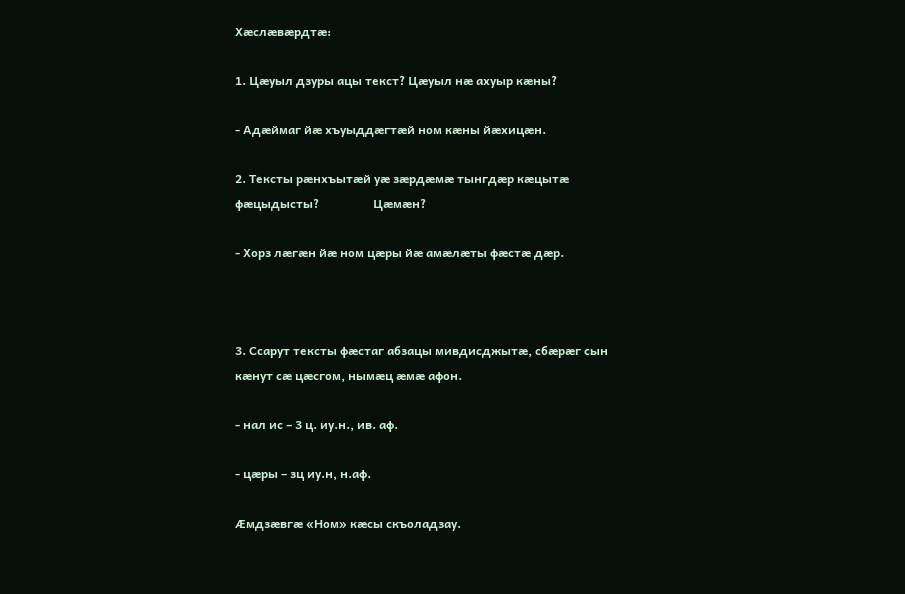Хæслæвæрдтæ:

1. Цæуыл дзуры ацы текст? Цæуыл нæ ахуыр кæны?

- Адæймаг йæ хъуыддæгтæй ном кæны йæхицæн.

2. Тексты рæнхъытæй уæ зæрдæмæ тынгдæр кæцытæ фæцыдысты?                  Цæмæн?

- Хорз лæгæн йæ ном цæры йæ амæлæты фæстæ дæр.



3. Ссарут тексты фæстаг абзацы мивдисджытæ, сбæрæг сын кæнут сæ цæсгом, нымæц æмæ афон.

- нал ис – 3 ц. иу.н., ив. аф.

- цæры – зц иу.н, н.аф.

Æмдзæвгæ «Ном» кæсы скъоладзау.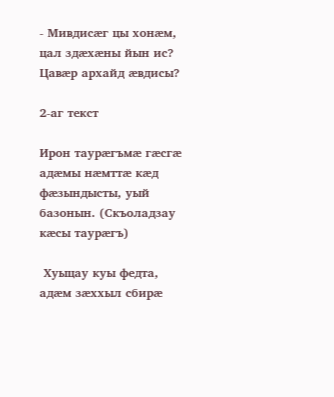- Мивдисæг цы хонæм, цал здæхæны йын ис? Цавæр архайд æвдисы?

2-аг текст

Ирон таурæгъмæ гæсгæ адæмы нæмттæ кæд фæзындысты, уый базонын. (Скъоладзау кæсы таурæгъ)

 Хуыцау куы федта, адæм зæххыл сбирæ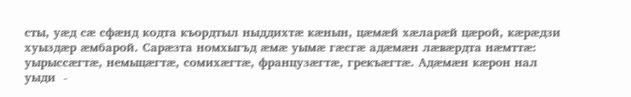сты, уæд сæ сфæнд кодта къордтыл ныддихтæ кæнын, цæмæй хæларæй цæрой, кæрæдзи хуыздæр æмбарой. Сарæзта номхыгъд æмæ уымæ гæсгæ адæмæн лæвæрдта нæмттæ: уырыссæгтæ, немыцæгтæ, сомихæгтæ, французæгтæ, грекъæгтæ. Адæмæн кæрон нал уыди  -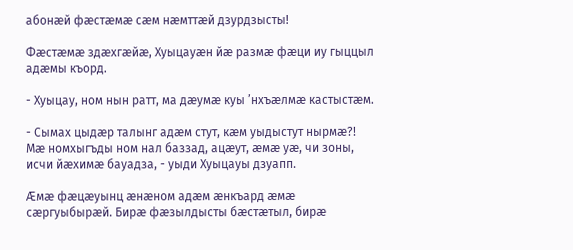абонæй фæстæмæ сæм нæмттæй дзурдзысты!

Фæстæмæ здæхгæйæ, Хуыцауæн йæ размæ фæци иу гыццыл адæмы къорд.

- Хуыцау, ном нын ратт, ма дæумæ куы ’нхъæлмæ кастыстæм.

- Сымах цыдæр талынг адæм стут, кæм уыдыстут нырмæ?! Мæ номхыгъды ном нал баззад, ацæут, æмæ уæ, чи зоны, исчи йæхимæ бауадза, - уыди Хуыцауы дзуапп.

Æмæ фæцæуынц æнæном адæм æнкъард æмæ сæргуыбырæй. Бирæ фæзылдысты бæстæтыл, бирæ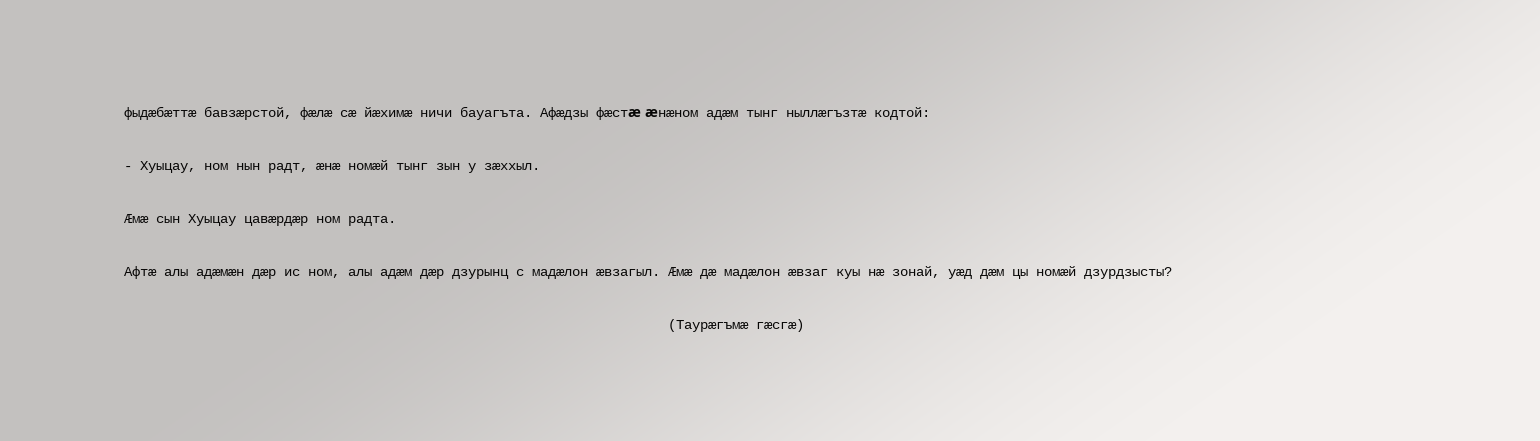фыдæбæттæ бавзæрстой, фæлæ сæ йæхимæ ничи бауагъта. Афæдзы фæстæ æнæном адæм тынг ныллæгъзтæ кодтой:

- Хуыцау, ном нын радт, æнæ номæй тынг зын у зæххыл.

Æмæ сын Хуыцау цавæрдæр ном радта.

Афтæ алы адæмæн дæр ис ном, алы адæм дæр дзурынц с мадæлон æвзагыл. Æмæ дæ мадæлон æвзаг куы нæ зонай, уæд дæм цы номæй дзурдзысты?

                                                                    (Таурæгъмæ гæсгæ)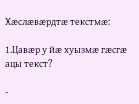Хæслæвæрдтæ текстмæ:

1.Цавæр у йæ хуызмæ гæсгæ ацы текст?

-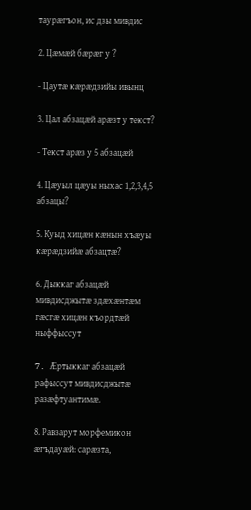таурæгъон, ис дзы мивдис

2. Цæмæй бæрæг у ?

- Цаутæ кæрæдзийы ивынц

3. Цал абзацæй арæзт у текст?

- Текст арæз у 5 абзацæй

4. Цæуыл цæуы ныхас 1,2,3,4,5 абзацы?

5. Куыд хицæн кæнын хъæуы кæрæдзийæ абзацтæ?

6. Дыккаг абзацæй мивдисджытæ здæхæнтæм гæсгæ хицæн къордтæй ныффыссут

7. Æртыккаг абзацæй рафыссут мивдисджытæ разæфтуантимæ.

8. Равзарут морфемикон æгъдауæй: сарæзта,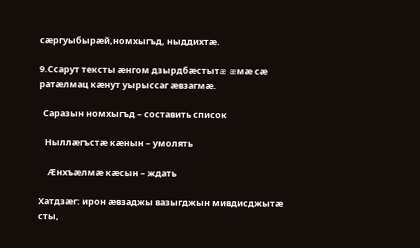сæргуыбырæй,номхыгъд, ныддихтæ.

9.Ссарут тексты æнгом дзырдбæстытæ æмæ сæ ратæлмац кæнут уырыссаг æвзагмæ.

  Саразын номхыгъд – составить список

   Ныллæгъстæ кæнын – умолять

   Æнхъæлмæ кæсын – ждать

Хатдзæг: ирон æвзаджы вазыгджын мивдисджытæ сты,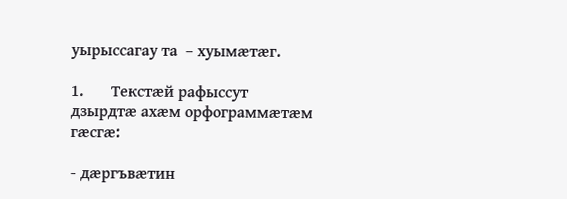уырыссагау та  – хуымæтæг.

1.       Текстæй рафыссут дзырдтæ ахæм орфограммæтæм гæсгæ:

- дæргъвæтин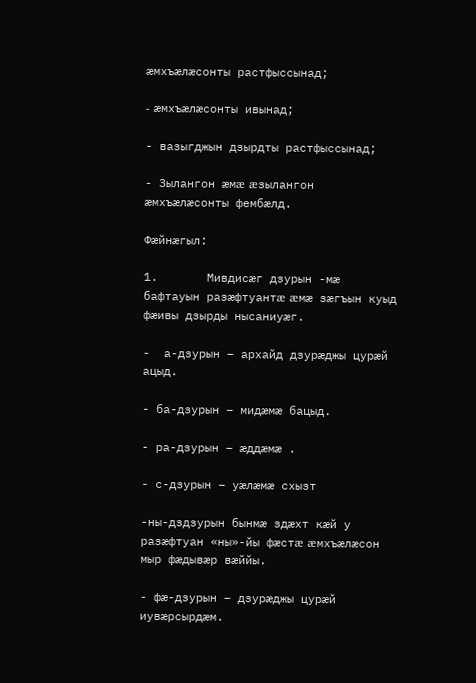æмхъæлæсонты растфыссынад;

- æмхъæлæсонты ивынад;

- вазыгджын дзырдты растфыссынад;

- Зылангон æмæ æзылангон æмхъæлæсонты фембæлд.

Фæйнæгыл:

1.       Мивдисæг дзурын -мæ бафтауын разæфтуантæ æмæ зæгъын куыд фæивы дзырды нысаниуæг.

-  а-дзурын – архайд дзурæджы цурæй ацыд.

- ба-дзурын – мидæмæ бацыд.

- ра-дзурын – æддæмæ .

- с-дзурын – уæлæмæ схызт

-ны-дздзурын бынмæ здæхт кæй у разæфтуан «ны»-йы фæстæ æмхъæлæсон мыр фæдывæр вæййы.

- фæ-дзурын – дзурæджы цурæй иувæрсырдæм.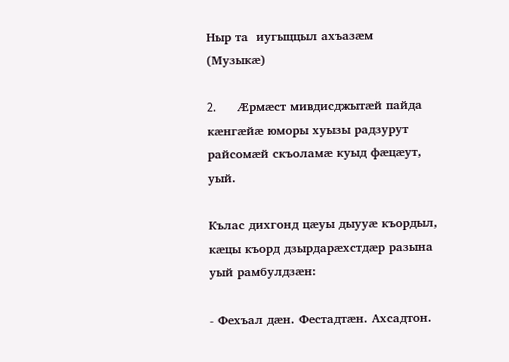Ныр та  иугыццыл ахъазæм          (Музыкæ)

2.       Æрмæст мивдисджытæй пайда кæнгæйæ юморы хуызы радзурут райсомæй скъоламæ куыд фæцæут, уый.

Кълас дихгонд цæуы дыууæ къордыл, кæцы къорд дзырдарæхстдæр разына уый рамбулдзæн:

- Фехъал дæн. Фестадтæн. Ахсадтон.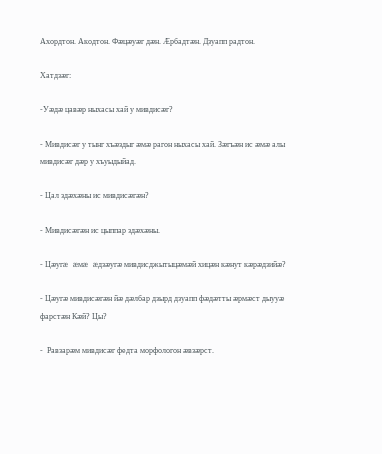Ахордтон. Акодтон. Фæцæуæг дæн. Æрбадтæн. Дзуапп радтон.

Хатдзæг:

-Уæдæ цавæр ныхасы хай у мивдисæг?

- Мивдисæг у тынг хъæздыг æмæ рагон ныхасы хай. Зæгъæн ис æмæ алы мивдисæг дæр у хъуыдыйад.

- Цал здæхæны ис мивдисæгæн?

- Мивдисæгæн ис цыппар здæхæны.

- Цæугæ æмæ æдзæугæ мивдисджытыцæмæй хицæн кæнут кæрæдзийæ?

- Цæугæ мивдисæгæн йæ дæлбар дзырд дзуапп фæдæтты æрмæст дыууæ фарстæн Кæй? Цы?

-  Равзарæм мивдисæг федта морфологон æвзæрст.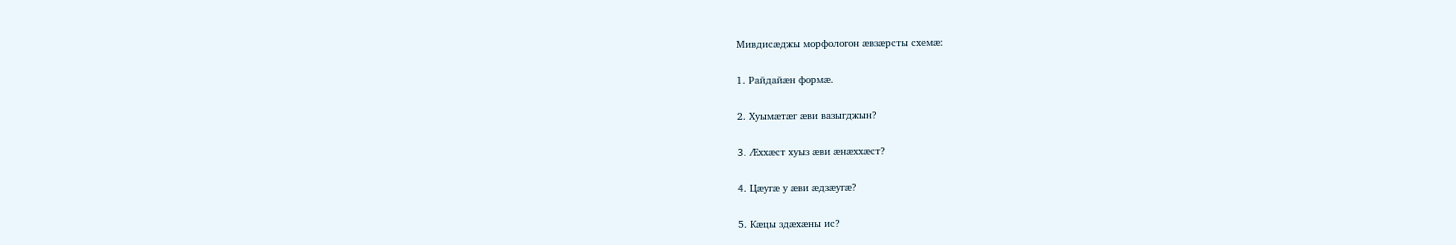Мивдисæджы морфологон æвзæрсты схемæ:

1. Райдайæн формæ.

2. Хуымæтæг æви вазыгджын?

3. Æххæст хуыз æви æнæххæст?

4. Цæугæ у æви æдзæугæ?

5. Кæцы здæхæны ис?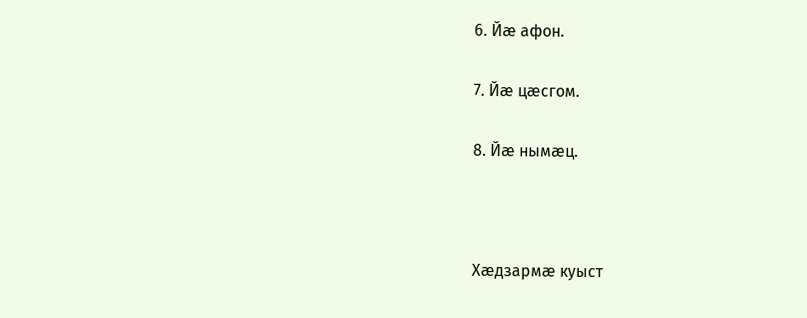6. Йæ афон.

7. Йæ цæсгом.

8. Йæ нымæц.



Хæдзармæ куыст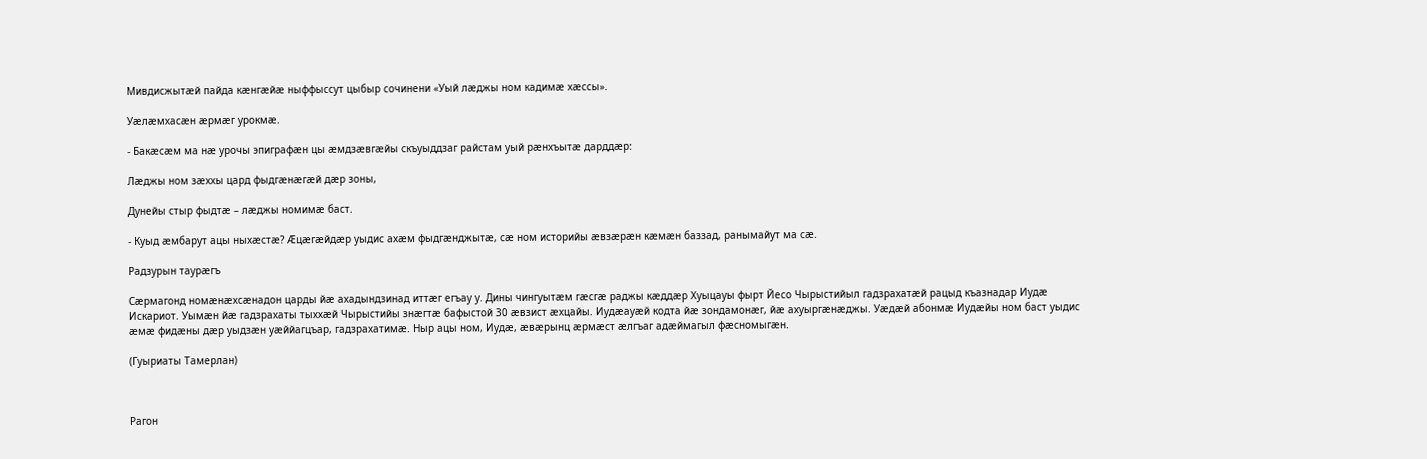Мивдисжытæй пайда кæнгæйæ ныффыссут цыбыр сочинени «Уый лæджы ном кадимæ хæссы».

Уæлæмхасæн æрмæг урокмæ.

- Бакæсæм ма нæ урочы эпиграфæн цы æмдзæвгæйы скъуыддзаг райстам уый рæнхъытæ дарддæр:

Лæджы ном зæххы цард фыдгæнæгæй дæр зоны,

Дунейы стыр фыдтæ – лæджы номимæ баст.

- Куыд æмбарут ацы ныхæстæ? Æцæгæйдæр уыдис ахæм фыдгæнджытæ, сæ ном историйы æвзæрæн кæмæн баззад, ранымайут ма сæ.

Радзурын таурæгъ

Сæрмагонд номæнæхсæнадон царды йæ ахадындзинад иттæг егъау у. Дины чингуытæм гæсгæ раджы кæддæр Хуыцауы фырт Йесо Чырыстийыл гадзрахатæй рацыд къазнадар Иудæ Искариот. Уымæн йæ гадзрахаты тыххæй Чырыстийы знæгтæ бафыстой 30 æвзист æхцайы. Иудæауæй кодта йæ зондамонæг, йæ ахуыргæнæджы. Уæдæй абонмæ Иудæйы ном баст уыдис æмæ фидæны дæр уыдзæн уæййагцъар, гадзрахатимæ. Ныр ацы ном, Иудæ, æвæрынц æрмæст æлгъаг адæймагыл фæсномыгæн.

(Гуыриаты Тамерлан)



Рагон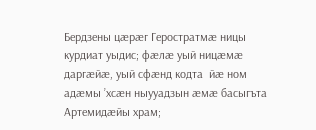Бердзены цæрæг Геростратмæ ницы курдиат уыдис; фæлæ уый ницæмæ даргæйæ, уый сфæнд кодта  йæ ном адæмы ’хсæн ныууадзын æмæ басыгъта Артемидæйы храм;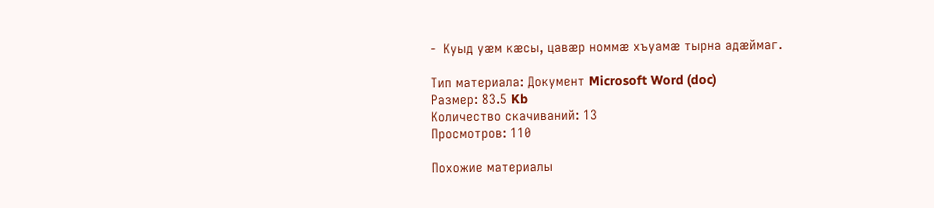-  Куыд уæм кæсы, цавæр номмæ хъуамæ тырна адæймаг.

Тип материала: Документ Microsoft Word (doc)
Размер: 83.5 Kb
Количество скачиваний: 13
Просмотров: 110

Похожие материалы